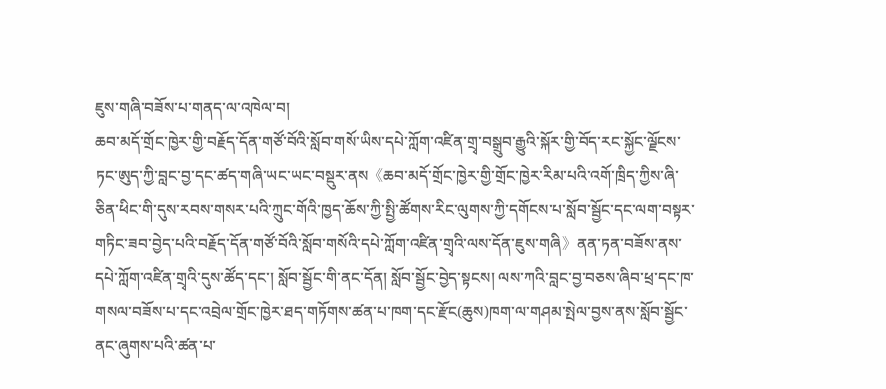ཇུས་གཞི་བཟོས་པ་གནད་ལ་འཁེལ་བ།
ཆབ་མདོ་གྲོང་ཁྱེར་གྱི་བརྗོད་དོན་གཙོ་བོའི་སློབ་གསོ་ཡིས་དཔེ་ཀློག་འཛིན་གྲྭ་བསྒྲུབ་རྒྱུའི་སྐོར་གྱི་བོད་རང་སྐྱོང་ལྗོངས་ཏང་ཨུད་ཀྱི་བླང་བྱ་དང་ཚད་གཞི་ཡང་ཡང་བསྡུར་ནས《ཆབ་མདོ་གྲོང་ཁྱེར་གྱི་གྲོང་ཁྱེར་རིམ་པའི་འགོ་ཁྲིད་ཀྱིས་ཞི་ཅིན་ཕིང་གི་དུས་རབས་གསར་པའི་ཀྲུང་གོའི་ཁྱད་ཆོས་ཀྱི་སྤྱི་ཚོགས་རིང་ལུགས་ཀྱི་དགོངས་པ་སློབ་སྦྱོང་དང་ལག་བསྟར་གཏིང་ཟབ་བྱེད་པའི་བརྗོད་དོན་གཙོ་བོའི་སློབ་གསོའི་དཔེ་ཀློག་འཛིན་གྲྭའི་ལས་དོན་ཇུས་གཞི》ནན་ཏན་བཟོས་ནས་དཔེ་ཀློག་འཛིན་གྲྭའི་དུས་ཚོད་དང་། སློབ་སྦྱོང་གི་ནང་དོན། སློབ་སྦྱོང་བྱེད་སྟངས། ལས་ཀའི་བླང་བྱ་བཅས་ཞིབ་ཕྲ་དང་ཁ་གསལ་བཟོས་པ་དང་འབྲེལ་གྲོང་ཁྱེར་ཐད་གཏོགས་ཚན་པ་ཁག་དང་རྫོང(ཆུས)ཁག་ལ་གཤམ་སྤེལ་བྱས་ནས་སློབ་སྦྱོང་ནང་ཞུགས་པའི་ཚན་པ་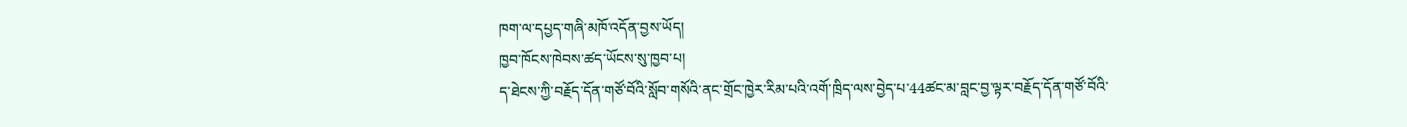ཁག་ལ་དཔྱད་གཞི་མཁོ་འདོན་བྱས་ཡོད།
ཁྱབ་ཁོངས་ཁེབས་ཚད་ཡོངས་སུ་ཁྱབ་པ།
ད་ཐེངས་ཀྱི་བརྗོད་དོན་གཙོ་བོའི་སློབ་གསོའི་ནང་གྲོང་ཁྱེར་རིམ་པའི་འགོ་ཁྲིད་ལས་བྱེད་པ་44ཚང་མ་བླང་བྱ་ལྟར་བརྗོད་དོན་གཙོ་བོའི་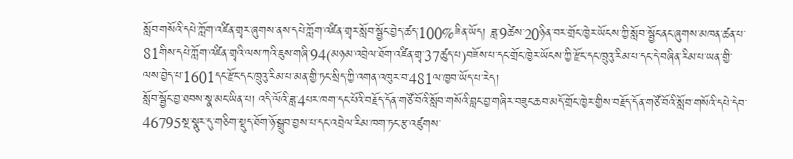སློབ་གསོའི་དཔེ་ཀློག་འཛིན་གྲྭར་ཞུགས་ནས་དཔེ་ཀློག་འཛིན་གྲྭར་སློབ་སྦྱོང་བྱེད་ཚད་100%ཟིན་ཡོད། ཟླ་9ཚེས་20ཉིན་བར་གྲོང་ཁྱེར་ཡོངས་ཀྱི་སློབ་སྦྱོང་ནང་ཞུགས་མཁན་ཚན་པ་81གིས་དཔེ་ཀློག་འཛིན་གྲྭའི་ལས་ཀའི་ཇུས་གཞི་94(མཉམ་འབྲེལ་ཐོག་འཛིན་གྲྭ་37ཚུད་པ)བཟོས་པ་དང་གྲོང་ཁྱེར་ཡོངས་ཀྱི་རྫོང་དང་ཁྲུའུ་རིམ་པ་དང་དེ་བཞིན་རིམ་པ་ཡན་གྱི་ལས་བྱེད་པ་1601དང་རྫོང་དང་ཁྲུའུ་རིམ་པ་མན་གྱི་ཏང་སྲིད་ཀྱི་འགན་འཁུར་བ་481ལ་ཁྱབ་ཡོད་པ་རེད།
སློབ་སྦྱོང་བྱ་ཐབས་སྣ་མང་ཡིན་པ། འདི་ལོའི་ཟླ་4པར་ཁག་དང་པོའི་བརྗོད་དོན་གཙོ་བོའི་སློབ་གསོའི་བླང་བྱ་གཞིར་བཟུང་ཆབ་མདོ་གྲོང་ཁྱེར་གྱིས་བརྗོད་དོན་གཙོ་བོའི་སློབ་གསོའི་དཔེ་དེབ་46795སྔ་སྣུར་དུ་གཅིག་སྡུད་ཐོག་ཉོ་སྒྲུབ་བྱས་པ་དང་འབྲེལ་རིམ་ཁག་ཏང་རྩ་འཛུགས་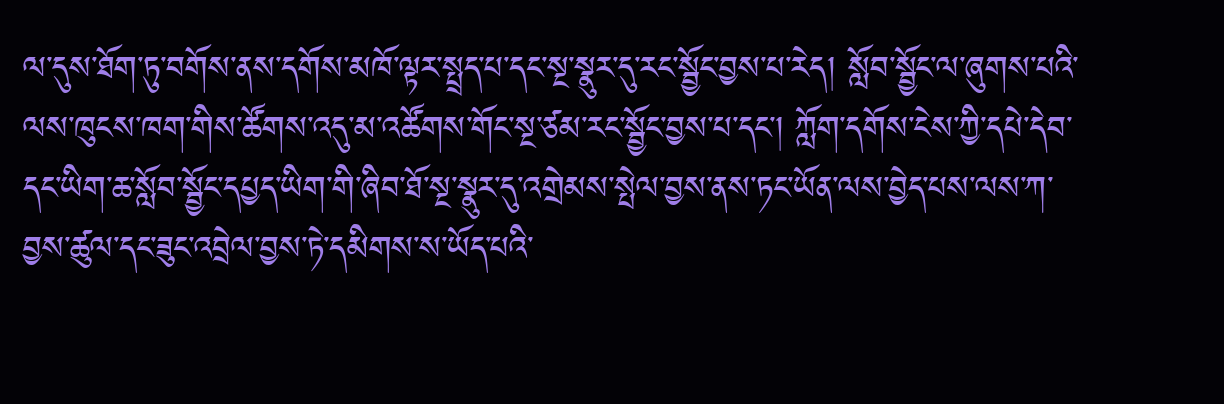ལ་དུས་ཐོག་ཏུ་བགོས་ནས་དགོས་མཁོ་ལྟར་སྤྲད་པ་དང་སྔ་སྣུར་དུ་རང་སྦྱོང་བྱས་པ་རེད། སློབ་སྦྱོང་ལ་ཞུགས་པའི་ལས་ཁུངས་ཁག་གིས་ཚོགས་འདུ་མ་འཚོགས་གོང་སྔ་ཙམ་རང་སྦྱོང་བྱས་པ་དང་། ཀློག་དགོས་ངེས་ཀྱི་དཔེ་དེབ་དང་ཡིག་ཆ་སློབ་སྦྱོང་དཔྱད་ཡིག་གི་ཞིབ་ཐོ་སྔ་སྣུར་དུ་འགྲེམས་སྤེལ་བྱས་ནས་ཏང་ཡོན་ལས་བྱེད་པས་ལས་ཀ་བྱས་ཚུལ་དང་ཟུང་འབྲེལ་བྱས་ཏེ་དམིགས་ས་ཡོད་པའི་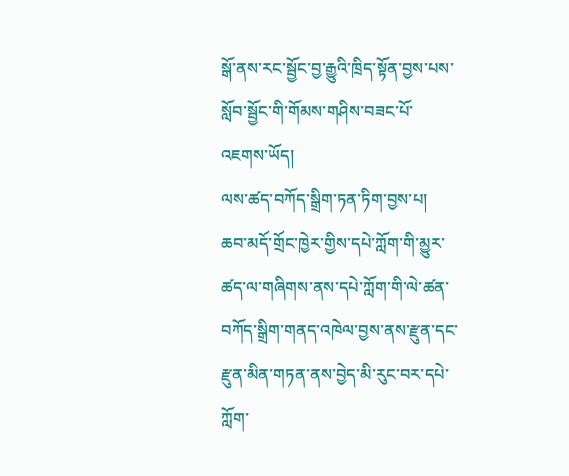སྒོ་ནས་རང་སྦྱོང་བྱ་རྒྱུའི་ཁྲིད་སྟོན་བྱས་པས་སློབ་སྦྱོང་གི་གོམས་གཤིས་བཟང་པོ་འཇགས་ཡོད།
ལས་ཚད་བཀོད་སྒྲིག་ཏན་ཏིག་བྱས་པ།
ཆབ་མདོ་གྲོང་ཁྱེར་གྱིས་དཔེ་ཀློག་གི་མྱུར་ཚད་ལ་གཞིགས་ནས་དཔེ་ཀློག་གི་ལེ་ཚན་བཀོད་སྒྲིག་གནད་འཁེལ་བྱས་ནས་རྫུན་དང་རྫུན་མིན་གཏན་ནས་བྱེད་མི་རུང་བར་དཔེ་ཀློག་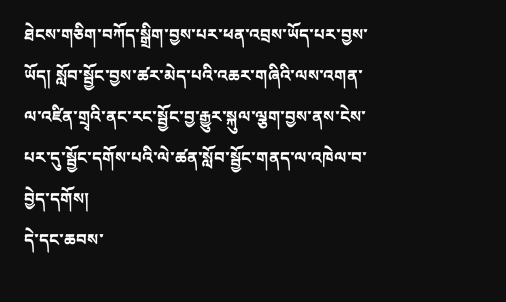ཐེངས་གཅིག་བཀོད་སྒྲིག་བྱས་པར་ཕན་འབྲས་ཡོད་པར་བྱས་ཡོད། སློབ་སྦྱོང་བྱས་ཚར་མེད་པའི་འཆར་གཞིའི་ལས་འགན་ལ་འཛིན་གྲྭའི་ནང་རང་སྦྱོང་བྱ་རྒྱུར་སྐུལ་ལྕག་བྱས་ནས་ངེས་པར་དུ་སྦྱོང་དགོས་པའི་ལེ་ཚན་སློབ་སྦྱོང་གནད་ལ་འཁེལ་བ་བྱེད་དགོས།
དེ་དང་ཆབས་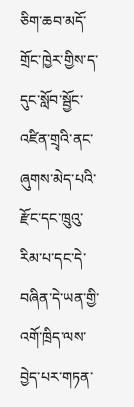ཅིག་ཆབ་མདོ་གྲོང་ཁྱེར་གྱིས་ད་དུང་སློབ་སྦྱོང་འཛིན་གྲྭའི་ནང་ཞུགས་མེད་པའི་རྫོང་དང་ཁྲུའུ་རིམ་པ་དང་དེ་བཞིན་དེ་ཡན་གྱི་འགོ་ཁྲིད་ལས་བྱེད་པར་གཏན་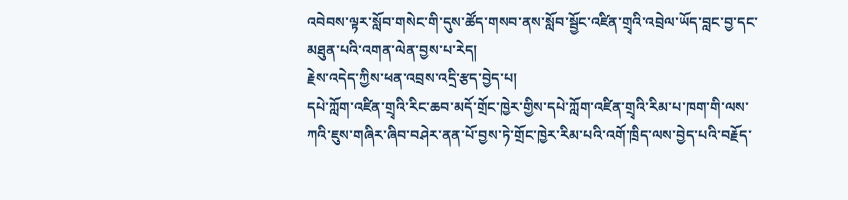འབེབས་ལྟར་སློབ་གསེང་གི་དུས་ཚོད་གསབ་ནས་སློབ་སྦྱོང་འཛིན་གྲྭའི་འབྲེལ་ཡོད་བླང་བྱ་དང་མཐུན་པའི་འགན་ལེན་བྱས་པ་རེད།
རྗེས་འདེད་ཀྱིས་ཕན་འབྲས་འདྲི་རྩད་བྱེད་པ།
དཔེ་ཀློག་འཛིན་གྲྭའི་རིང་ཆབ་མདོ་གྲོང་ཁྱེར་གྱིས་དཔེ་ཀློག་འཛིན་གྲྭའི་རིམ་པ་ཁག་གི་ལས་ཀའི་ཇུས་གཞིར་ཞིབ་བཤེར་ནན་པོ་བྱས་ཏེ་གྲོང་ཁྱེར་རིམ་པའི་འགོ་ཁྲིད་ལས་བྱེད་པའི་བརྗོད་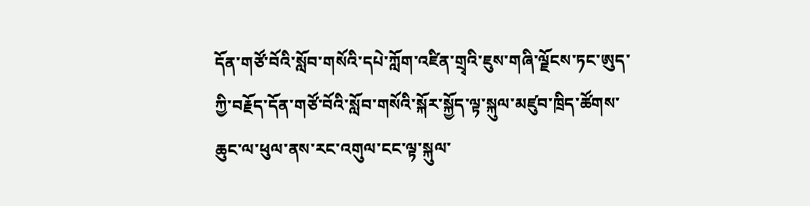དོན་གཙོ་བོའི་སློབ་གསོའི་དཔེ་ཀློག་འཛིན་གྲྭའི་ཇུས་གཞི་ལྗོངས་ཏང་ཨུད་ཀྱི་བརྗོད་དོན་གཙོ་བོའི་སློབ་གསོའི་སྐོར་སྐྱོད་ལྟ་སྐུལ་མཛུབ་ཁྲིད་ཚོགས་ཆུང་ལ་ཕུལ་ནས་རང་འགུལ་ངང་ལྟ་སྐུལ་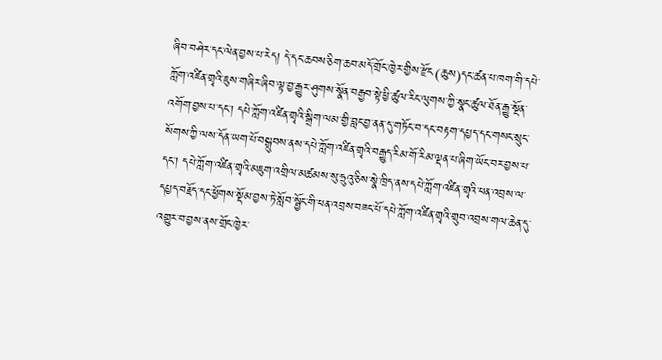ཞིབ་བཤེར་དང་ལེན་བྱས་པ་རེད། དེ་དང་ཆབས་ཅིག་ཆབ་མདོ་གྲོང་ཁྱེར་གྱིས་རྫོང(ཆུས)དང་ཚན་པ་ཁག་གི་དཔེ་ཀློག་འཛིན་གྲྭའི་ཇུས་གཞིར་ཞིབ་ལྟ་བྱ་རྒྱུར་ཤུགས་སྣོན་བརྒྱབ་སྟེ་ཕྱི་ཚུལ་རིང་ལུགས་ཀྱི་སྣང་ཚུལ་ཐོན་རྒྱུ་སྔོན་འགོག་བྱས་པ་དང་། དཔེ་ཀློག་འཛིན་གྲྭའི་སྒྲིག་ལམ་གྱི་བླང་བྱ་ནན་དུ་གཏོང་བ་དང་བརྟག་དཔྱད་དང་གསང་སྲུང་སོགས་ཀྱི་ལས་དོན་ཡག་པོ་བསྒྲུབས་ནས་དཔེ་ཀློག་འཛིན་གྲྭའི་བརྒྱུད་རིམ་གོ་རིམ་ལྡན་པ་ཞིག་ཡོང་བར་བྱས་པ་དང་། དཔེ་ཀློག་འཛིན་གྲྭའི་མཇུག་འགྲིལ་མཚམས་སུ་ཧྲུའུ་ཅིས་སྣེ་ཁྲིད་ནས་དཔེ་ཀློག་འཛིན་གྲྭའི་ཕན་འབྲས་ལ་དཔྱད་བརྗོད་དང་ཕྱོགས་སྡོམ་བྱས་ཏེ་སློབ་སྦྱོང་གི་ཕན་འབྲས་བཟང་པོ་དཔེ་ཀློག་འཛིན་གྲྭའི་གྲུབ་འབྲས་གལ་ཆེན་དུ་འགྱུར་བ་བྱས་ནས་གྲོང་ཁྱེར་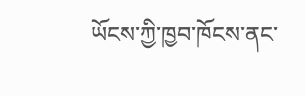ཡོངས་ཀྱི་ཁྱབ་ཁོངས་ནང་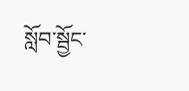སློབ་སྦྱོང་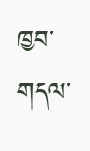ཁྱབ་གདལ་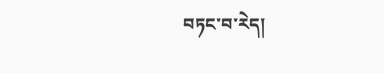བཏང་བ་རེད།